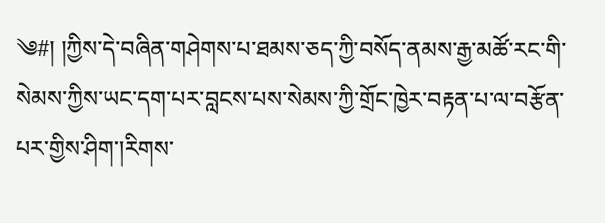༄#། །ཀྱིས་དེ་བཞིན་གཤེགས་པ་ཐམས་ཅད་ཀྱི་བསོད་ནམས་རྒྱ་མཚོ་རང་གི་སེམས་ཀྱིས་ཡང་དག་པར་བླངས་པས་སེམས་ཀྱི་གྲོང་ཁྱེར་བརྟན་པ་ལ་བརྩོན་པར་གྱིས་ཤིག་།རིགས་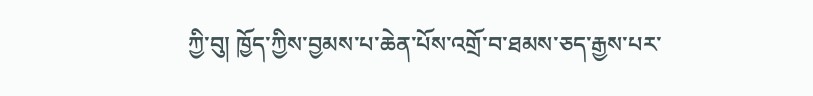ཀྱི་བུ། ཁྱོད་ཀྱིས་བྱམས་པ་ཆེན་པོས་འགྲོ་བ་ཐམས་ཅད་རྒྱས་པར་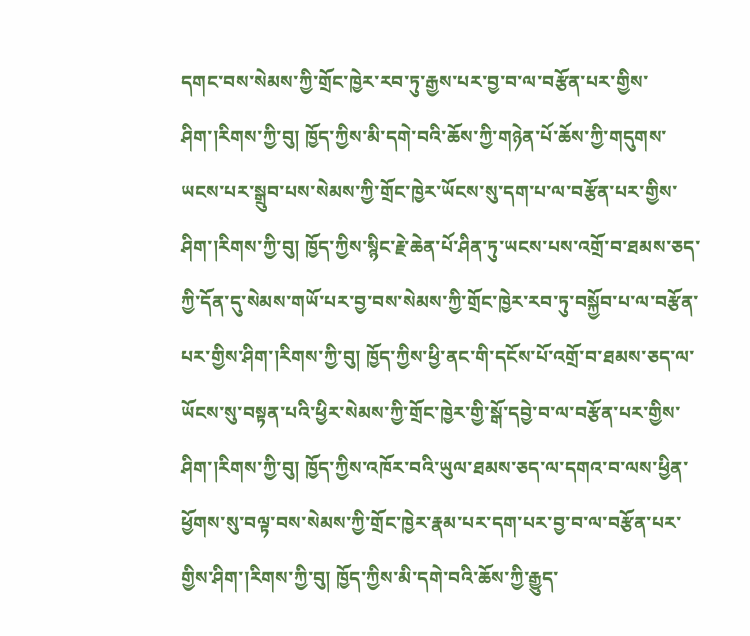དགང་བས་སེམས་ཀྱི་གྲོང་ཁྱེར་རབ་ཏུ་རྒྱས་པར་བྱ་བ་ལ་བརྩོན་པར་གྱིས་ཤིག་།རིགས་ཀྱི་བུ། ཁྱོད་ཀྱིས་མི་དགེ་བའི་ཆོས་ཀྱི་གཉེན་པོ་ཆོས་ཀྱི་གདུགས་ཡངས་པར་སྒྲུབ་པས་སེམས་ཀྱི་གྲོང་ཁྱེར་ཡོངས་སུ་དག་པ་ལ་བརྩོན་པར་གྱིས་ཤིག་།རིགས་ཀྱི་བུ། ཁྱོད་ཀྱིས་སྙིང་རྗེ་ཆེན་པོ་ཤིན་ཏུ་ཡངས་པས་འགྲོ་བ་ཐམས་ཅད་ཀྱི་དོན་དུ་སེམས་གཡོ་པར་བྱ་བས་སེམས་ཀྱི་གྲོང་ཁྱེར་རབ་ཏུ་བསྐྱོབ་པ་ལ་བརྩོན་པར་གྱིས་ཤིག་།རིགས་ཀྱི་བུ། ཁྱོད་ཀྱིས་ཕྱི་ནང་གི་དངོས་པོ་འགྲོ་བ་ཐམས་ཅད་ལ་ཡོངས་སུ་བསྟན་པའི་ཕྱིར་སེམས་ཀྱི་གྲོང་ཁྱེར་གྱི་སྒོ་དབྱེ་བ་ལ་བརྩོན་པར་གྱིས་ཤིག་།རིགས་ཀྱི་བུ། ཁྱོད་ཀྱིས་འཁོར་བའི་ཡུལ་ཐམས་ཅད་ལ་དགའ་བ་ལས་ཕྱིན་ཕྱོགས་སུ་བལྟ་བས་སེམས་ཀྱི་གྲོང་ཁྱེར་རྣམ་པར་དག་པར་བྱ་བ་ལ་བརྩོན་པར་གྱིས་ཤིག་།རིགས་ཀྱི་བུ། ཁྱོད་ཀྱིས་མི་དགེ་བའི་ཆོས་ཀྱི་རྒྱུད་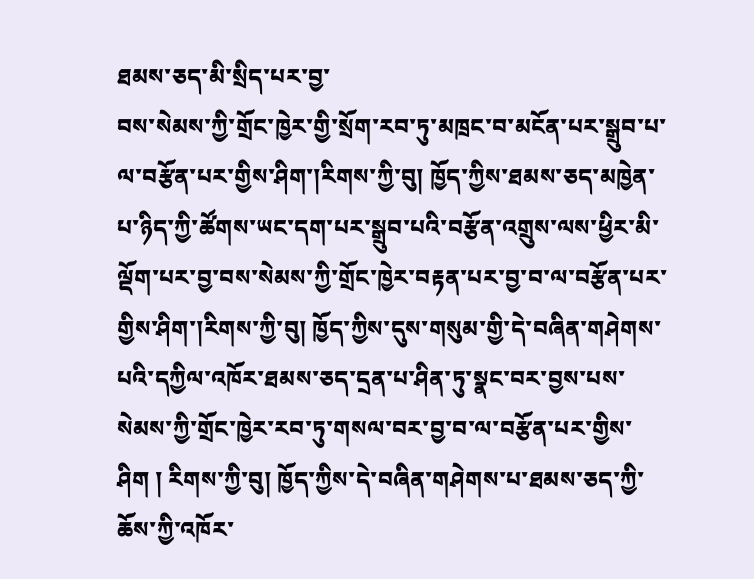ཐམས་ཅད་མི་སྲིད་པར་བྱ་
བས་སེམས་ཀྱི་གྲོང་ཁྱེར་གྱི་སྲོག་རབ་ཏུ་མཁྲང་བ་མངོན་པར་སྒྲུབ་པ་ལ་བརྩོན་པར་གྱིས་ཤིག་།རིགས་ཀྱི་བུ། ཁྱོད་ཀྱིས་ཐམས་ཅད་མཁྱེན་པ་ཉིད་ཀྱི་ཚོགས་ཡང་དག་པར་སྒྲུབ་པའི་བརྩོན་འགྲུས་ལས་ཕྱིར་མི་ལྡོག་པར་བྱ་བས་སེམས་ཀྱི་གྲོང་ཁྱེར་བརྟན་པར་བྱ་བ་ལ་བརྩོན་པར་གྱིས་ཤིག་།རིགས་ཀྱི་བུ། ཁྱོད་ཀྱིས་དུས་གསུམ་གྱི་དེ་བཞིན་གཤེགས་པའི་དཀྱིལ་འཁོར་ཐམས་ཅད་དྲན་པ་ཤིན་ཏུ་སྣང་བར་བྱས་པས་སེམས་ཀྱི་གྲོང་ཁྱེར་རབ་ཏུ་གསལ་བར་བྱ་བ་ལ་བརྩོན་པར་གྱིས་ཤིག ། རིགས་ཀྱི་བུ། ཁྱོད་ཀྱིས་དེ་བཞིན་གཤེགས་པ་ཐམས་ཅད་ཀྱི་ཆོས་ཀྱི་འཁོར་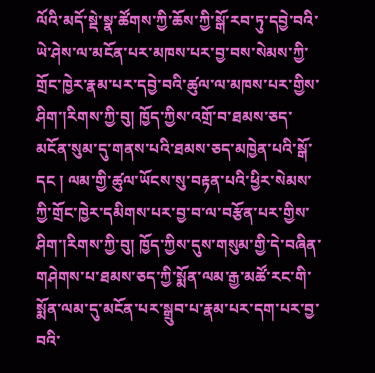ལོའི་མདོ་སྡེ་སྣ་ཚོགས་ཀྱི་ཆོས་ཀྱི་སྒོ་རབ་ཏུ་དབྱེ་བའི་ཡེ་ཤེས་ལ་མངོན་པར་མཁས་པར་བྱ་བས་སེམས་ཀྱི་གྲོང་ཁྱེར་རྣམ་པར་དབྱེ་བའི་ཚུལ་ལ་མཁས་པར་གྱིས་ཤིག་།རིགས་ཀྱི་བུ། ཁྱོད་ཀྱིས་འགྲོ་བ་ཐམས་ཅད་མངོན་སུམ་དུ་གནས་པའི་ཐམས་ཅད་མཁྱེན་པའི་སྒོ་དང ། ལམ་གྱི་ཚུལ་ཡོངས་སུ་བརྟན་པའི་ཕྱིར་སེམས་ཀྱི་གྲོང་ཁྱེར་དམིགས་པར་བྱ་བ་ལ་བརྩོན་པར་གྱིས་ཤིག་།རིགས་ཀྱི་བུ། ཁྱོད་ཀྱིས་དུས་གསུམ་གྱི་དེ་བཞིན་གཤེགས་པ་ཐམས་ཅད་ཀྱི་སྨོན་ལམ་རྒྱ་མཚོ་རང་གི་སྨོན་ལམ་དུ་མངོན་པར་སྒྲུབ་པ་རྣམ་པར་དག་པར་བྱ་བའི་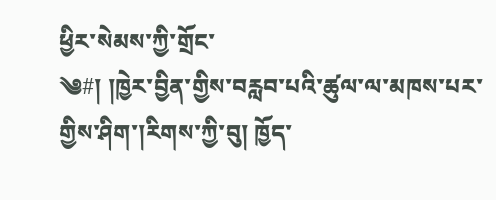ཕྱིར་སེམས་ཀྱི་གྲོང་
༄#། །ཁྱེར་བྱིན་གྱིས་བརླབ་པའི་ཚུལ་ལ་མཁས་པར་གྱིས་ཤིག་།རིགས་ཀྱི་བུ། ཁྱོད་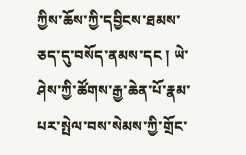ཀྱིས་ཆོས་ཀྱི་དབྱིངས་ཐམས་ཅད་དུ་བསོད་ནམས་དང ། ཡེ་ཤེས་ཀྱི་ཚོགས་རྒྱ་ཆེན་པོ་རྣམ་པར་སྤེལ་བས་སེམས་ཀྱི་གྲོང་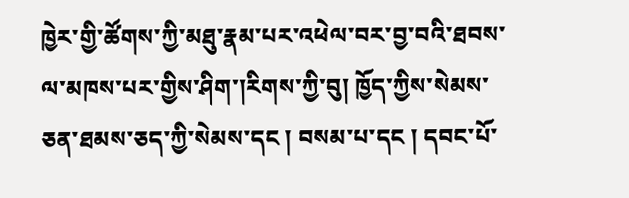ཁྱེར་གྱི་ཚོགས་ཀྱི་མཐུ་རྣམ་པར་འཕེལ་བར་བྱ་བའི་ཐབས་ལ་མཁས་པར་གྱིས་ཤིག་།རིགས་ཀྱི་བུ། ཁྱོད་ཀྱིས་སེམས་ཅན་ཐམས་ཅད་ཀྱི་སེམས་དང ། བསམ་པ་དང ། དབང་པོ་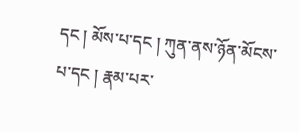དང ། མོས་པ་དང ། ཀུན་ནས་ཉོན་མོངས་པ་དང ། རྣམ་པར་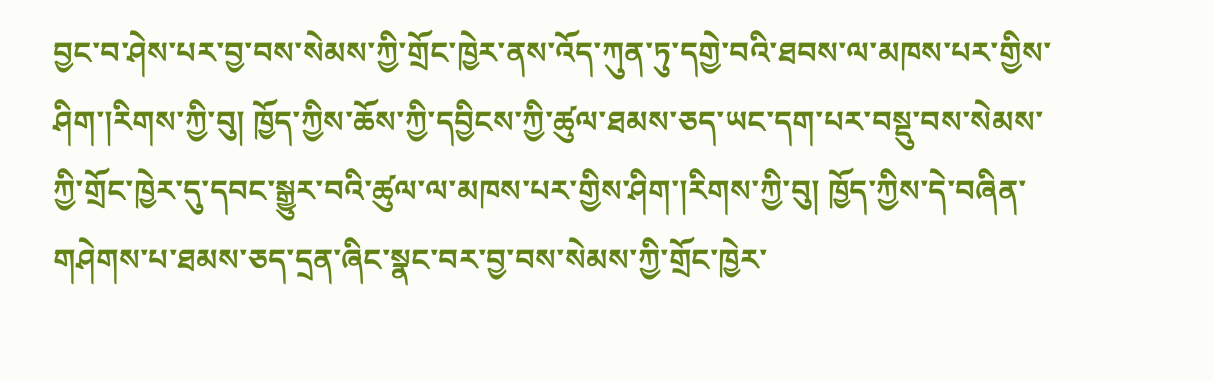བྱང་བ་ཤེས་པར་བྱ་བས་སེམས་ཀྱི་གྲོང་ཁྱེར་ནས་འོད་ཀུན་ཏུ་དགྱེ་བའི་ཐབས་ལ་མཁས་པར་གྱིས་ཤིག་།རིགས་ཀྱི་བུ། ཁྱོད་ཀྱིས་ཆོས་ཀྱི་དབྱིངས་ཀྱི་ཚུལ་ཐམས་ཅད་ཡང་དག་པར་བསྡུ་བས་སེམས་ཀྱི་གྲོང་ཁྱེར་དུ་དབང་སྒྱུར་བའི་ཚུལ་ལ་མཁས་པར་གྱིས་ཤིག་།རིགས་ཀྱི་བུ། ཁྱོད་ཀྱིས་དེ་བཞིན་གཤེགས་པ་ཐམས་ཅད་དྲན་ཞིང་སྣང་བར་བྱ་བས་སེམས་ཀྱི་གྲོང་ཁྱེར་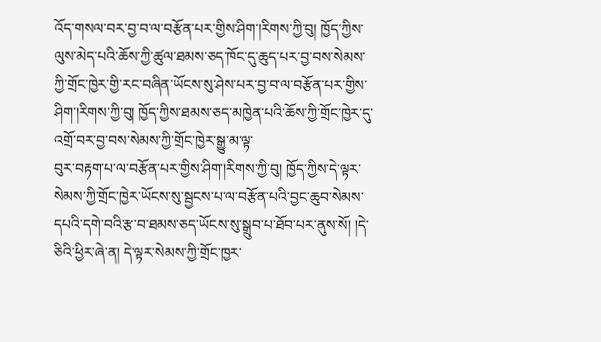འོད་གསལ་བར་བྱ་བ་ལ་བརྩོན་པར་གྱིས་ཤིག་།རིགས་ཀྱི་བུ། ཁྱོད་ཀྱིས་ལུས་མེད་པའི་ཆོས་ཀྱི་ཚུལ་ཐམས་ཅད་ཁོང་དུ་ཆུད་པར་བྱ་བས་སེམས་ཀྱི་གྲོང་ཁྱེར་གྱི་རང་བཞིན་ཡོངས་སུ་ཤེས་པར་བྱ་བ་ལ་བརྩོན་པར་གྱིས་ཤིག་།རིགས་ཀྱི་བུ། ཁྱོད་ཀྱིས་ཐམས་ཅད་མཁྱེན་པའི་ཆོས་ཀྱི་གྲོང་ཁྱེར་དུ་འགྲོ་བར་བྱ་བས་སེམས་ཀྱི་གྲོང་ཁྱེར་སྒྱུ་མ་ལྟ་
བུར་བརྟག་པ་ལ་བརྩོན་པར་གྱིས་ཤིག་།རིགས་ཀྱི་བུ། ཁྱོད་ཀྱིས་དེ་ལྟར་སེམས་ཀྱི་གྲོང་ཁྱེར་ཡོངས་སུ་སྦྱངས་པ་ལ་བརྩོན་པའི་བྱང་ཆུབ་སེམས་དཔའི་དགེ་བའི་རྩ་བ་ཐམས་ཅད་ཡོངས་སུ་སྒྲུབ་པ་ཐོབ་པར་ནུས་སོ། །དེ་ཅིའི་ཕྱིར་ཞེ་ན། དེ་ལྟར་སེམས་ཀྱི་གྲོང་ཁྱར་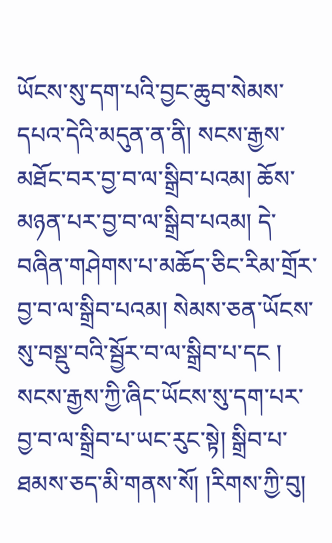ཡོངས་སུ་དག་པའི་བྱང་ཆུབ་སེམས་དཔའ་དེའི་མདུན་ན་ནི། སངས་རྒྱས་མཐོང་བར་བྱ་བ་ལ་སྒྲིབ་པའམ། ཆོས་མཉན་པར་བྱ་བ་ལ་སྒྲིབ་པའམ། དེ་བཞིན་གཤེགས་པ་མཆོད་ཅིང་རིམ་གྲོར་བྱ་བ་ལ་སྒྲིབ་པའམ། སེམས་ཅན་ཡོངས་སུ་བསྡུ་བའི་སྦྱོར་བ་ལ་སྒྲིབ་པ་དང ། སངས་རྒྱས་ཀྱི་ཞིང་ཡོངས་སུ་དག་པར་བྱ་བ་ལ་སྒྲིབ་པ་ཡང་རུང་སྟེ། སྒྲིབ་པ་ཐམས་ཅད་མི་གནས་སོ། །རིགས་ཀྱི་བུ།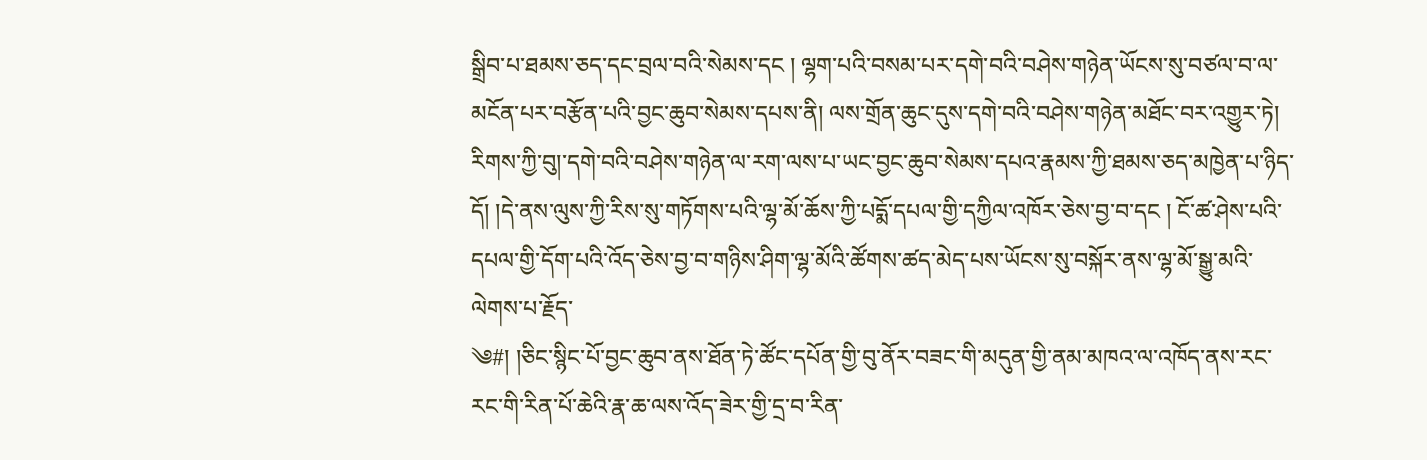སྒྲིབ་པ་ཐམས་ཅད་དང་བྲལ་བའི་སེམས་དང ། ལྷག་པའི་བསམ་པར་དགེ་བའི་བཤེས་གཉེན་ཡོངས་སུ་བཙལ་བ་ལ་མངོན་པར་བརྩོན་པའི་བྱང་ཆུབ་སེམས་དཔས་ནི། ལས་གྲོན་ཆུང་དུས་དགེ་བའི་བཤེས་གཉེན་མཐོང་བར་འགྱུར་ཏེ། རིགས་ཀྱི་བུ།་དགེ་བའི་བཤེས་གཉེན་ལ་རག་ལས་པ་ཡང་བྱང་ཆུབ་སེམས་དཔའ་རྣམས་ཀྱི་ཐམས་ཅད་མཁྱེན་པ་ཉིད་དོ། །དེ་ནས་ལུས་ཀྱི་རིས་སུ་གཏོགས་པའི་ལྷ་མོ་ཆོས་ཀྱི་པདྨོ་དཔལ་གྱི་དཀྱིལ་འཁོར་ཅེས་བྱ་བ་དང ། ངོ་ཚ་ཤེས་པའི་དཔལ་གྱི་དོག་པའི་འོད་ཅེས་བྱ་བ་གཉིས་ཤིག་ལྷ་མོའི་ཚོགས་ཚད་མེད་པས་ཡོངས་སུ་བསྐོར་ནས་ལྷ་མོ་སྒྱུ་མའི་ལེགས་པ་རྗོད་
༄#། །ཅིང་སྙིང་པོ་བྱང་ཆུབ་ནས་ཐོན་ཏེ་ཚོང་དཔོན་གྱི་བུ་ནོར་བཟང་གི་མདུན་གྱི་ནམ་མཁའ་ལ་འཁོད་ནས་རང་རང་གི་རིན་པོ་ཆེའི་རྣ་ཆ་ལས་འོད་ཟེར་གྱི་དྲ་བ་རིན་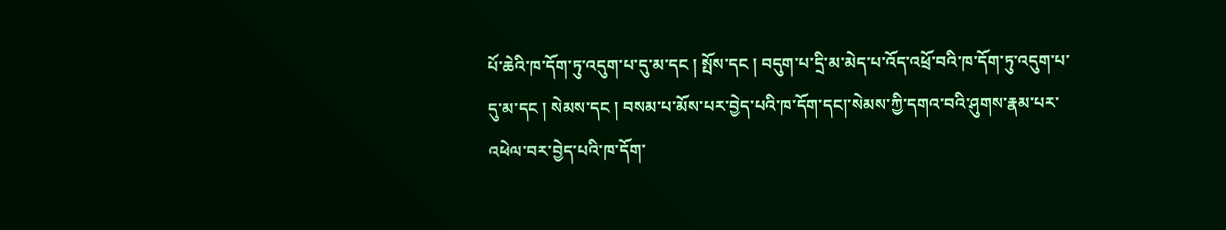པོ་ཆེའི་ཁ་དོག་ཏུ་འདུག་པ་དུ་མ་དང ། སྤོས་དང ། བདུག་པ་དྲི་མ་མེད་པ་འོད་འཕྲོ་བའི་ཁ་དོག་ཏུ་འདུག་པ་དུ་མ་དང ། སེམས་དང ། བསམ་པ་མོས་པར་བྱེད་པའི་ཁ་དོག་དང།་སེམས་ཀྱི་དགའ་བའི་ཤུགས་རྣམ་པར་འཕེལ་བར་བྱེད་པའི་ཁ་དོག་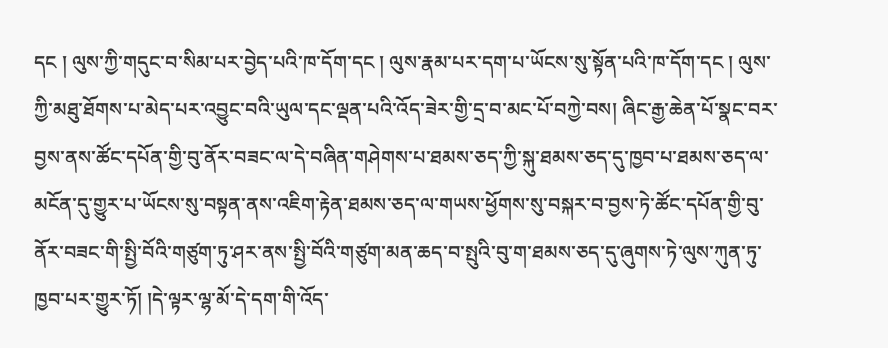དང ། ལུས་ཀྱི་གདུང་བ་སིམ་པར་བྱེད་པའི་ཁ་དོག་དང ། ལུས་རྣམ་པར་དག་པ་ཡོངས་སུ་སྟོན་པའི་ཁ་དོག་དང ། ལུས་ཀྱི་མཐུ་ཐོགས་པ་མེད་པར་འབྱུང་བའི་ཡུལ་དང་ལྡན་པའི་འོད་ཟེར་གྱི་དྲ་བ་མང་པོ་བཀྱེ་བས། ཞིང་རྒྱ་ཆེན་པོ་སྣང་བར་བྱས་ནས་ཚོང་དཔོན་གྱི་བུ་ནོར་བཟང་ལ་དེ་བཞིན་གཤེགས་པ་ཐམས་ཅད་ཀྱི་སྐུ་ཐམས་ཅད་དུ་ཁྱབ་པ་ཐམས་ཅད་ལ་མངོན་དུ་གྱུར་པ་ཡོངས་སུ་བསྟན་ནས་འཇིག་རྟེན་ཐམས་ཅད་ལ་གཡས་ཕྱོགས་སུ་བསྐར་བ་བྱས་ཏེ་ཚོང་དཔོན་གྱི་བུ་ནོར་བཟང་གི་སྤྱི་བོའི་གཙུག་ཏུ་ཤར་ནས་སྤྱི་བོའི་གཙུག་མན་ཆད་བ་སྤུའི་བུ་ག་ཐམས་ཅད་དུ་ཞུགས་ཏེ་ལུས་ཀུན་ཏུ་ཁྱབ་པར་གྱུར་ཏོ། །དེ་ལྟར་ལྷ་མོ་དེ་དག་གི་འོད་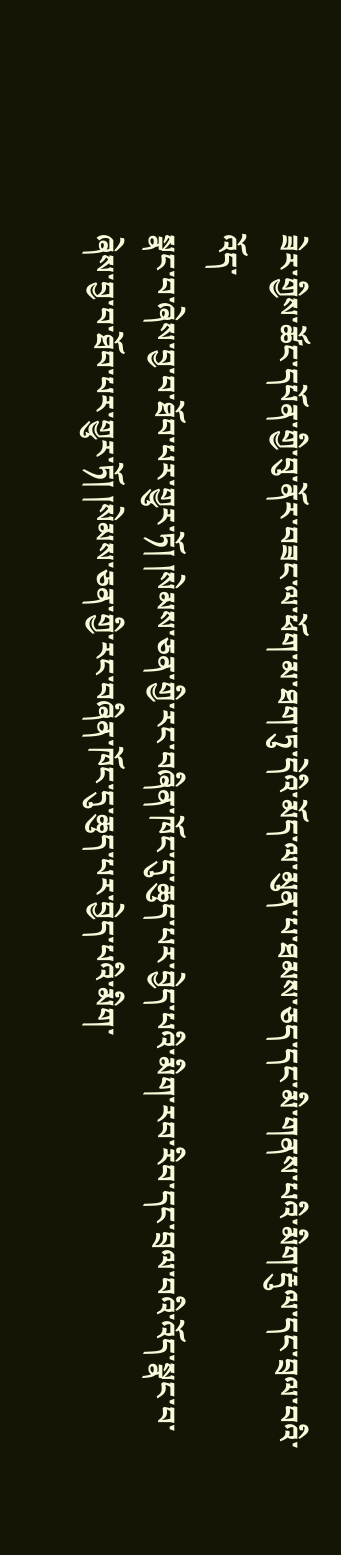ཟེར་གྱིས་ཚོང་དཔོན་གྱི་བུ་ནོར་བཟང་ལ་ཕོག་མ་ཐག་ཏུ་དེའི་མོད་ལ་མུན་པ་ཐམས་ཅད་དང་མི་གནས་པའི་མིག་རྡུལ་དང་བྲལ་བའི་འོད་
སྣང་བ་ཞེས་བྱ་བ་ཐོབ་པར་གྱུར་ཏོ། །སེམས་ཅན་གྱི་རང་བཞིན་ཁོང་དུ་ཆུད་པར་བྱེད་པའི་མིག་རབ་རིབ་དང་བྲལ་བའི་འོད་སྣང་བ་ཞེས་བྱ་བ་ཐོབ་པར་གྱུར་ཏོ། །སེམས་ཅན་གྱི་རང་བཞིན་ཁོང་དུ་ཆུད་པར་བྱེད་པའི་མིག་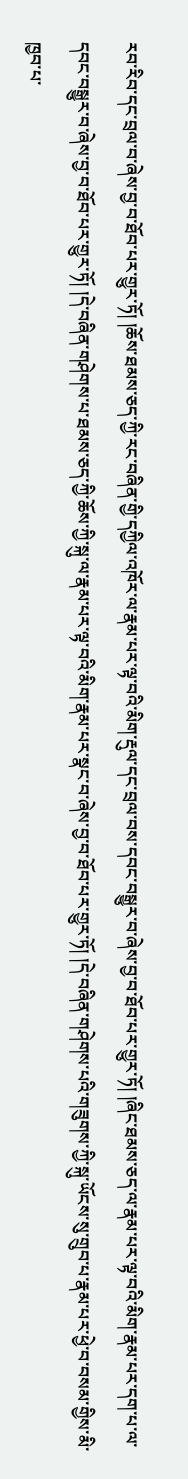རབ་རིབ་དང་བྲལ་བ་ཞེས་བྱ་བ་ཐོབ་པར་གྱུར་ཏོ། །ཆོས་ཐམས་ཅད་ཀྱི་རང་བཞིན་གྱི་དཀྱིལ་འཁོར་ལ་རྣམ་པར་ལྟ་བའི་མིག་རྡུལ་དང་བྲལ་བས་དབང་བསྒྱུར་བ་ཞེས་བྱ་བ་ཐོབ་པར་གྱུར་ཏོ། །ཞིང་ཐམས་ཅད་ལ་རྣམ་པར་ལྟ་བའི་མིག་རྣམ་པར་དག་པ་ལ་དབང་བསྒྱུར་བ་ཞེས་བྱ་བ་ཐོབ་པར་གྱུར་ཏོ། །དེ་བཞིན་གཤེགས་པ་ཐམས་ཅད་ཀྱི་ཆོས་ཀྱི་སྐུ་ལ་རྣམ་པར་ལྟ་བའི་མིག་རྣམ་པར་སྣང་བ་ཞེས་བྱ་བ་ཐོབ་པར་གྱུར་ཏོ། །དེ་བཞིན་གཤེགས་པའི་གཟུགས་ཀྱི་སྐུ་ཡོངས་སུ་གྲུབ་པ་རྣམ་པར་ཕྱེ་བ་བསམ་གྱིས་མི་ཁྱབ་པ་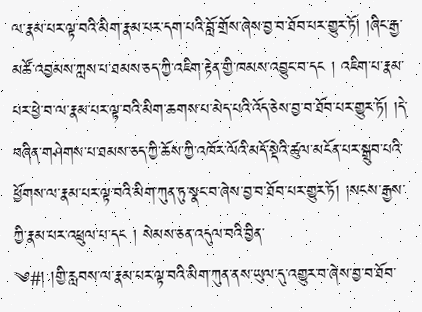ལ་རྣམ་པར་ལྟ་བའི་མིག་རྣམ་པར་དག་པའི་བློ་གྲོས་ཞེས་བྱ་བ་ཐོབ་པར་གྱུར་ཏོ། །ཞིང་རྒྱ་མཚོ་འབྱམས་ཀླས་པ་ཐམས་ཅད་ཀྱི་འཇིག་རྟེན་གྱི་ཁམས་འབྱུང་བ་དང ། འཇིག་པ་རྣམ་པར་ཕྱེ་བ་ལ་རྣམ་པར་ལྟ་བའི་མིག་ཆགས་པ་མེད་པའི་འོད་ཅེས་བྱ་བ་ཐོབ་པར་གྱུར་ཏོ། །དེ་བཞིན་གཤེགས་པ་ཐམས་ཅད་ཀྱི་ཆོས་ཀྱི་འཁོར་ལོའི་མདོ་སྡེའི་ཚུལ་མངོན་པར་སྒྲུབ་པའི་ཕྱོགས་ལ་རྣམ་པར་ལྟ་བའི་མིག་ཀུན་ཏུ་སྣང་བ་ཞེས་བྱ་བ་ཐོབ་པར་གྱུར་ཏོ། །སངས་རྒྱས་ཀྱི་རྣམ་པར་འཕྲུལ་པ་དང ། སེམས་ཅན་འདུལ་བའི་བྱིན་
༄#། །གྱི་རླབས་ལ་རྣམ་པར་ལྟ་བའི་མིག་ཀུན་ནས་ཡུལ་དུ་འགྱུར་བ་ཞེས་བྱ་བ་ཐོབ་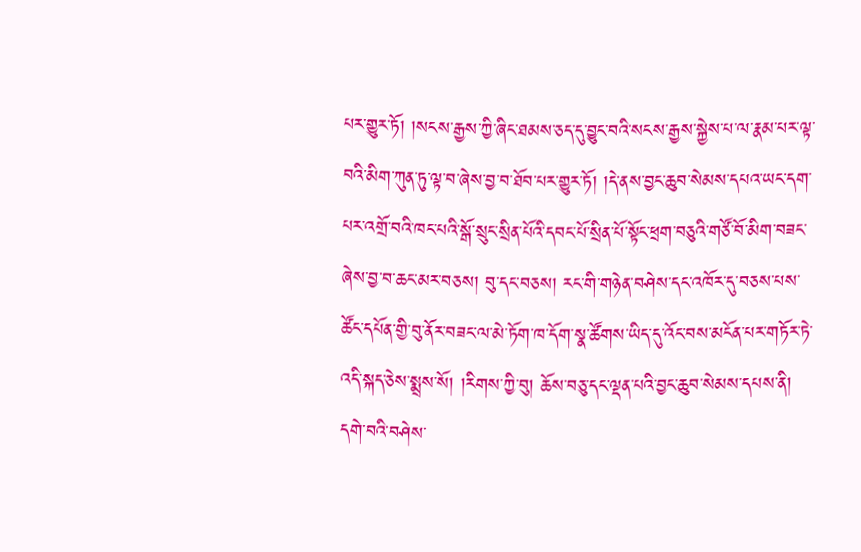པར་གྱུར་ཏོ། །སངས་རྒྱས་ཀྱི་ཞིང་ཐམས་ཅད་དུ་བྱུང་བའི་སངས་རྒྱས་སྐྱེས་པ་ལ་རྣམ་པར་ལྟ་བའི་མིག་ཀུན་ཏུ་ལྟ་བ་ཞེས་བྱ་བ་ཐོབ་པར་གྱུར་ཏོ། །དེ་ནས་བྱང་ཆུབ་སེམས་དཔའ་ཡང་དག་པར་འགྲོ་བའི་ཁང་པའི་སྒོ་སྲུང་སྲིན་པོའི་དབང་པོ་སྲིན་པོ་སྟོང་ཕྲག་བཅུའི་གཙོ་བོ་མིག་བཟང་ཞེས་བྱ་བ་ཆང་མར་བཅས། བུ་དང་བཅས། རང་གི་གཉེན་བཤེས་དང་འཁོར་དུ་བཅས་པས་ཚོང་དཔོན་གྱི་བུ་ནོར་བཟང་ལ་མེ་ཏོག་ཁ་དོག་སྣ་ཚོགས་ཡིད་དུ་འོང་བས་མངོན་པར་གཏོར་ཏེ་འདི་སྐད་ཅེས་སྨྲས་སོ། །རིགས་ཀྱི་བུ། ཆོས་བཅུ་དང་ལྡན་པའི་བྱང་ཆུབ་སེམས་དཔས་ནི། དགེ་བའི་བཤེས་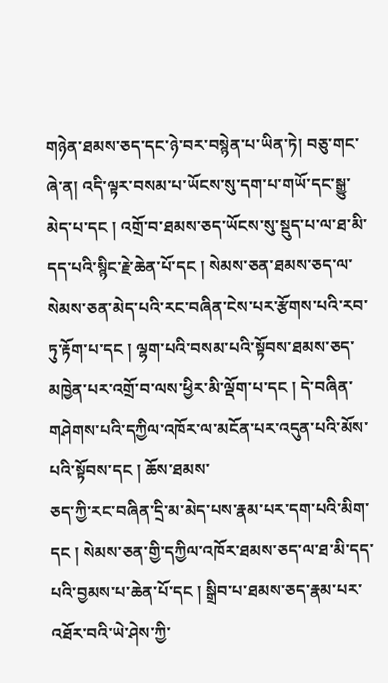གཉེན་ཐམས་ཅད་དང་ཉེ་བར་བསྙེན་པ་ཡིན་ཏེ། བཅུ་གང་ཞེ་ན། འདི་ལྟར་བསམ་པ་ཡོངས་སུ་དག་པ་གཡོ་དང་སྒྱུ་མེད་པ་དང ། འགྲོ་བ་ཐམས་ཅད་ཡོངས་སུ་སྡུད་པ་ལ་ཐ་མི་དད་པའི་སྙིང་རྗེ་ཆེན་པོ་དང ། སེམས་ཅན་ཐམས་ཅད་ལ་སེམས་ཅན་མེད་པའི་རང་བཞིན་ངེས་པར་རྩོགས་པའི་རབ་ཏུ་རྟོག་པ་དང ། ལྷག་པའི་བསམ་པའི་སྟོབས་ཐམས་ཅད་མཁྱེན་པར་འགྲོ་བ་ལས་ཕྱིར་མི་ལྡོག་པ་དང ། དེ་བཞིན་གཤེགས་པའི་དཀྱིལ་འཁོར་ལ་མངོན་པར་འདུན་པའི་མོས་པའི་སྟོབས་དང ། ཆོས་ཐམས་
ཅད་ཀྱི་རང་བཞིན་དྲི་མ་མེད་པས་རྣམ་པར་དག་པའི་མིག་དང ། སེམས་ཅན་གྱི་དཀྱིལ་འཁོར་ཐམས་ཅད་ལ་ཐ་མི་དད་པའི་བྱམས་པ་ཆེན་པོ་དང ། སྒྲིབ་པ་ཐམས་ཅད་རྣམ་པར་འཐོར་བའི་ཡེ་ཤེས་ཀྱི་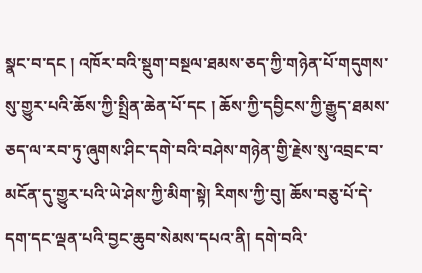སྣང་བ་དང ། འཁོར་བའི་སྡུག་བསྔལ་ཐམས་ཅད་ཀྱི་གཉེན་པོ་གདུགས་སུ་གྱུར་པའི་ཆོས་ཀྱི་སྤྲིན་ཆེན་པོ་དང ། ཆོས་ཀྱི་དབྱིངས་ཀྱི་རྒྱུད་ཐམས་ཅད་ལ་རབ་ཏུ་ཞུགས་ཤིང་དགེ་བའི་བཤེས་གཉེན་གྱི་རྗེས་སུ་འབྲང་བ་མངོན་དུ་གྱུར་པའི་ཡེ་ཤེས་ཀྱི་མིག་སྟེ། རིགས་ཀྱི་བུ། ཆོས་བཅུ་པོ་དེ་དག་དང་ལྡན་པའི་བྱང་ཆུབ་སེམས་དཔའ་ནི། དགེ་བའི་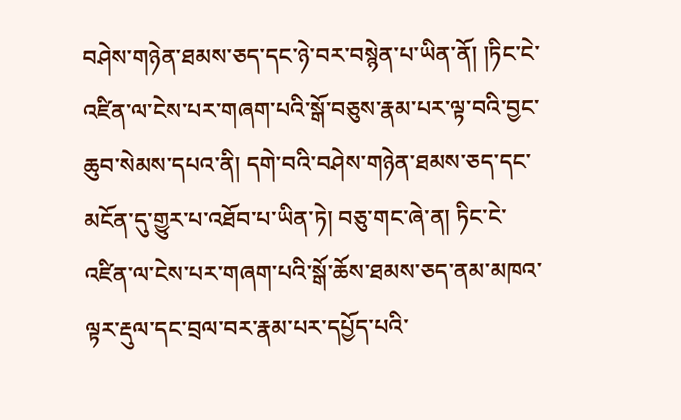བཤེས་གཉེན་ཐམས་ཅད་དང་ཉེ་བར་བསྙེན་པ་ཡིན་ནོ། །ཏིང་ངེ་འཛིན་ལ་ངེས་པར་གཞག་པའི་སྒོ་བཅུས་རྣམ་པར་ལྟ་བའི་བྱང་ཆུབ་སེམས་དཔའ་ནི། དགེ་བའི་བཤེས་གཉེན་ཐམས་ཅད་དང་མངོན་དུ་གྱུར་པ་འཐོབ་པ་ཡིན་ཏེ། བཅུ་གང་ཞེ་ན། ཏིང་ངེ་འཛིན་ལ་ངེས་པར་གཞག་པའི་སྒོ་ཆོས་ཐམས་ཅད་ནམ་མཁའ་ལྟར་རྡུལ་དང་བྲལ་བར་རྣམ་པར་དཔྱོད་པའི་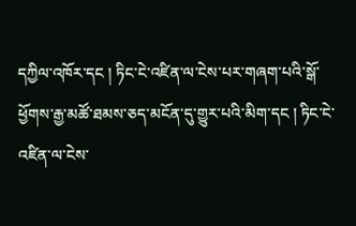དཀྱིལ་འཁོར་དང ། ཏིང་ངེ་འཛིན་ལ་ངེས་པར་གཞག་པའི་སྒོ་ཕྱོགས་རྒྱ་མཚོ་ཐམས་ཅད་མངོན་དུ་གྱུར་པའི་མིག་དང ། ཏིང་ངེ་འཛིན་ལ་ངེས་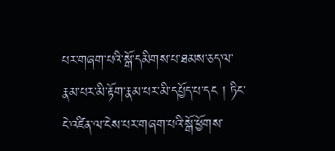པར་གཞག་པའི་སྒོ་དམིགས་པ་ཐམས་ཅད་ལ་རྣམ་པར་མི་རྟོག་རྣམ་པར་མི་དཔྱོད་པ་དང ། ཏིང་ངེ་འཛིན་ལ་ངེས་པར་གཞག་པའི་སྒོ་ཕྱོགས་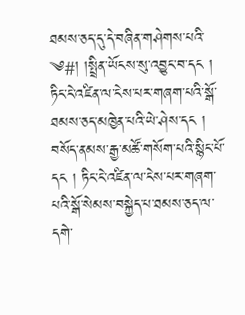ཐམས་ཅད་དུ་དེ་བཞིན་གཤེགས་པའི་
༄#། །སྤྲིན་ཡོངས་སུ་འབྱུང་བ་དང ། ཏིང་ངེ་འཛིན་ལ་ངེས་པར་གཞག་པའི་སྒོ་ཐམས་ཅད་མཁྱེན་པའི་ཡེ་ཤེས་དང ། བསོད་ནམས་རྒྱ་མཚོ་གསོག་པའི་སྙིང་པོ་དང ། ཏིང་ངེ་འཛིན་ལ་ངེས་པར་གཞག་པའི་སྒོ་སེམས་བསྐྱེད་པ་ཐམས་ཅད་ལ་དགེ་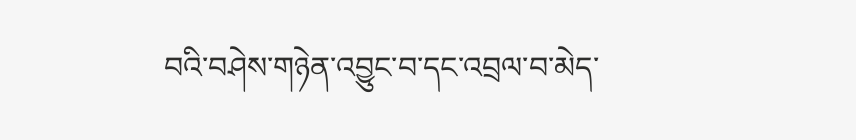བའི་བཤེས་གཉེན་འབྱུང་བ་དང་འབྲལ་བ་མེད་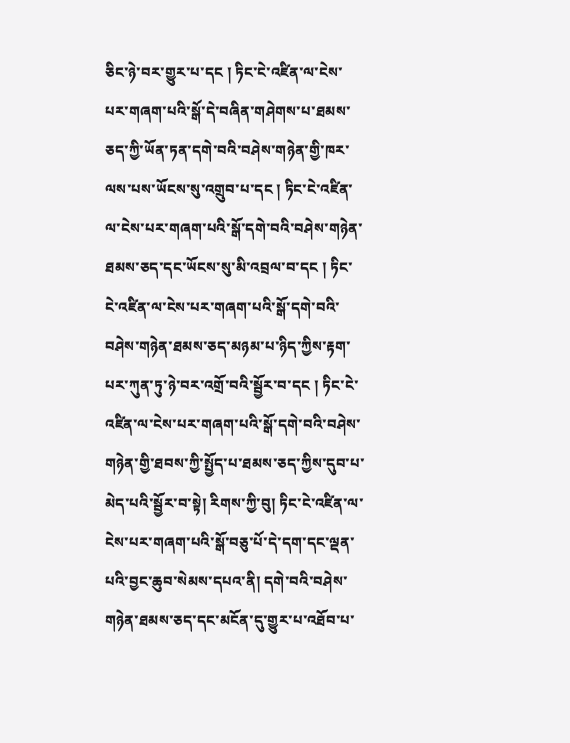ཅིང་ཉེ་བར་གྱུར་པ་དང ། ཏིང་ངེ་འཛིན་ལ་ངེས་པར་གཞག་པའི་སྒོ་དེ་བཞིན་གཤེགས་པ་ཐམས་ཅད་ཀྱི་ཡོན་ཏན་དགེ་བའི་བཤེས་གཉེན་གྱི་ཁར་ལས་པས་ཡོངས་སུ་འགྲུབ་པ་དང ། ཏིང་ངེ་འཛིན་ལ་ངེས་པར་གཞག་པའི་སྒོ་དགེ་བའི་བཤེས་གཉེན་ཐམས་ཅད་དང་ཡོངས་སུ་མི་འབྲལ་བ་དང ། ཏིང་ངེ་འཛིན་ལ་ངེས་པར་གཞག་པའི་སྒོ་དགེ་བའི་བཤེས་གཉེན་ཐམས་ཅད་མཉམ་པ་ཉིད་ཀྱིས་རྟག་པར་ཀུན་ཏུ་ཉེ་བར་འགྲོ་བའི་སྦྱོར་བ་དང ། ཏིང་ངེ་འཛིན་ལ་ངེས་པར་གཞག་པའི་སྒོ་དགེ་བའི་བཤེས་གཉེན་གྱི་ཐབས་ཀྱི་སྤྱོད་པ་ཐམས་ཅད་ཀྱིས་དུབ་པ་མེད་པའི་སྦྱོར་བ་སྟེ། རིགས་ཀྱི་བུ། ཏིང་ངེ་འཛིན་ལ་ངེས་པར་གཞག་པའི་སྒོ་བཅུ་པོ་དེ་དག་དང་ལྡན་པའི་བྱང་ཆུབ་སེམས་དཔའ་ནི། དགེ་བའི་བཤེས་གཉེན་ཐམས་ཅད་དང་མངོན་དུ་གྱུར་པ་འཐོབ་པ་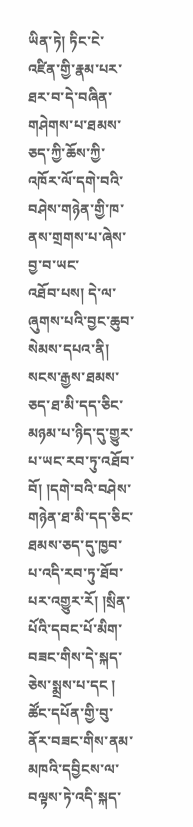ཡིན་ཏེ། ཏིང་ངེ་འཛིན་གྱི་རྣམ་པར་ཐར་བ་དེ་བཞིན་གཤེགས་པ་ཐམས་ཅད་ཀྱི་ཆོས་ཀྱི་འཁོར་ལོ་དགེ་བའི་བཤེས་གཉེན་གྱི་ཁ་ནས་གྲགས་པ་ཞེས་བྱ་བ་ཡང་
འཐོབ་པས། དེ་ལ་ཞུགས་པའི་བྱང་ཆུབ་སེམས་དཔའ་ནི། སངས་རྒྱས་ཐམས་ཅད་ཐ་མི་དད་ཅིང་མཉམ་པ་ཉིད་དུ་གྱུར་པ་ཡང་རབ་ཏུ་འཐོབ་བོ། །དགེ་བའི་བཤེས་གཉེན་ཐ་མི་དད་ཅིང་ཐམས་ཅད་དུ་ཁྱབ་པ་འདི་རབ་ཏུ་ཐོབ་པར་འགྱུར་རོ། །སྲིན་པོའི་དབང་པོ་མིག་བཟང་གིས་དེ་སྐད་ཅེས་སྨྲས་པ་དང ། ཚོང་དཔོན་གྱི་བུ་ནོར་བཟང་གིས་ནམ་མཁའི་དབྱིངས་ལ་བལྟས་ཏེ་འདི་སྐད་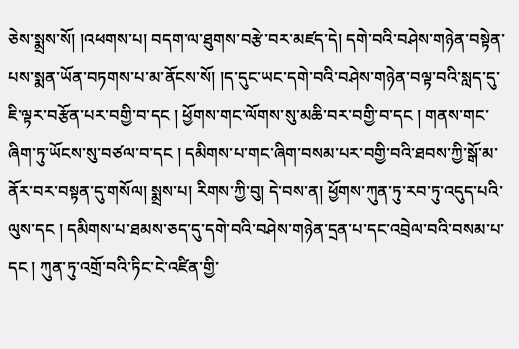ཅེས་སྨྲས་སོ། །འཕགས་པ། བདག་ལ་ཐུགས་བརྩེ་བར་མཛད་དེ། དགེ་བའི་བཤེས་གཉེན་བསྟེན་པས་སྨན་ཡོན་བཏགས་པ་མ་ནོངས་སོ། །ད་དུང་ཡང་དགེ་བའི་བཤེས་གཉེན་བལྟ་བའི་སླད་དུ་ཇི་ལྟར་བརྩོན་པར་བགྱི་བ་དང ། ཕྱོགས་གང་ལོགས་སུ་མཆི་བར་བགྱི་བ་དང ། གནས་གང་ཞིག་ཏུ་ཡོངས་སུ་བཙལ་བ་དང ། དམིགས་པ་གང་ཞིག་བསམ་པར་བགྱི་བའི་ཐབས་ཀྱི་སྒོ་མ་ནོར་བར་བསྟན་དུ་གསོལ། སྨྲས་པ། རིགས་ཀྱི་བུ། དེ་བས་ན། ཕྱོགས་ཀུན་ཏུ་རབ་ཏུ་འདུད་པའི་ལུས་དང ། དམིགས་པ་ཐམས་ཅད་དུ་དགེ་བའི་བཤེས་གཉེན་དྲན་པ་དང་འབྲེལ་བའི་བསམ་པ་དང ། ཀུན་ཏུ་འགྲོ་བའི་ཏིང་ངེ་འཛིན་གྱི་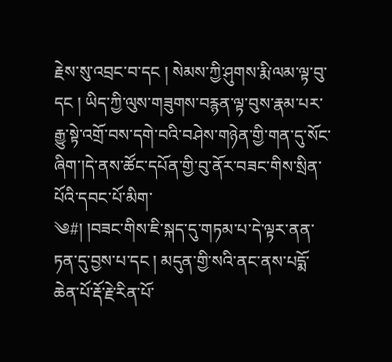རྗེས་སུ་འབྲང་བ་དང ། སེམས་ཀྱི་ཤུགས་རྨི་ལམ་ལྟ་བུ་དང ། ཡིད་ཀྱི་ལུས་གཟུགས་བརྙན་ལྟ་བུས་རྣམ་པར་རྒྱུ་སྟེ་འགྲོ་བས་དགེ་བའི་བཤེས་གཉེན་གྱི་གན་དུ་སོང་ཞིག་།དེ་ནས་ཚོང་དཔོན་གྱི་བུ་ནོར་བཟང་གིས་སྲིན་པོའི་དབང་པོ་མིག་
༄#། །བཟང་གིས་ཇི་སྐད་དུ་གཏམ་པ་དེ་ལྟར་ནན་ཏན་དུ་བྱས་པ་དང ། མདུན་གྱི་སའི་ནང་ནས་པདྨོ་ཆེན་པོ་རྡོ་རྗེ་རིན་པོ་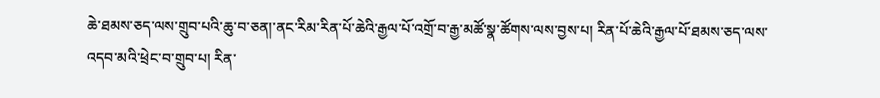ཆེ་ཐམས་ཅད་ལས་གྲུབ་པའི་ཆུ་བ་ཅན།་ནང་རིམ་རིན་པོ་ཆེའི་རྒྱལ་པོ་འགྲོ་བ་རྒྱ་མཚོ་སྣ་ཚོགས་ལས་བྱས་པ། རིན་པོ་ཆེའི་རྒྱལ་པོ་ཐམས་ཅད་ལས་འདབ་མའི་ཕྲེང་བ་གྲུབ་པ། རིན་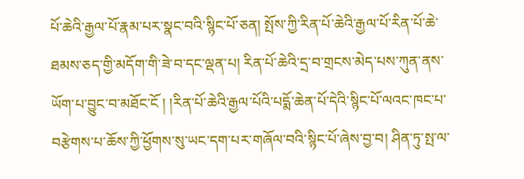པོ་ཆེའི་རྒྱལ་པོ་རྣམ་པར་སྣང་བའི་སྙིང་པོ་ཅན། སྤོས་ཀྱི་རིན་པོ་ཆེའི་རྒྱལ་པོ་རིན་པོ་ཆེ་ཐམས་ཅད་གྱི་མདོག་གི་ཟེ་བ་དང་ལྡན་པ། རིན་པོ་ཆེའི་དྲ་བ་གྲངས་མེད་པས་ཀུན་ནས་ཡོག་པ་བྱུང་བ་མཐོང་ངོ ། །རིན་པོ་ཆེའི་རྒྱལ་པོའི་པདྨོ་ཆེན་པོ་དེའི་སྙིང་པོ་ལའང་ཁང་པ་བརྩེགས་པ་ཆོས་ཀྱི་ཕྱོགས་སུ་ཡང་དག་པར་གཞོལ་བའི་སྙིང་པོ་ཞེས་བྱ་བ། ཤིན་ཏུ་སྤ་ལ་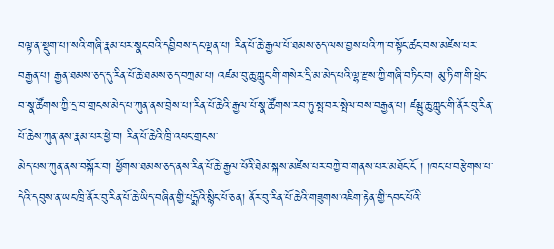བལྟ་ན་སྡུག་པ།་སའི་གཞི་རྣམ་པར་སྣང་བའི་དབྱིབས་དང་ལྡན་པ། རིན་པོ་ཆེ་རྒྱལ་པོ་ཐམས་ཅད་ལས་བྱས་པའི་ཀ་བ་སྟོང་ཚང་བས་མཛེས་པར་བརྒྱན་པ། རྒྱན་ཐམས་ཅད་དུ་རིན་པོ་ཆེ་ཐམས་ཅད་བཀྲམ་པ། འཛམ་བུ་ཆུ་ཀླུང་གི་གསེར་དྲི་མ་མེད་པའི་ལྷ་རྫས་ཀྱི་གཞི་བཏིང་བ། མུ་ཏིག་གི་ཕྲེང་བ་སྣ་ཚོགས་ཀྱི་དྲ་བ་གྲངས་མེད་པ་ཀུན་ནས་བྲེས་པ།་རིན་པོ་ཆེའི་རྒྱལ་པོ་སྣ་ཚོགས་རབ་ཏུ་སྤ་བར་སྤེལ་བས་བརྒྱན་པ། ཛམྦུ་ཆུ་ཀླུང་གི་ནོར་བུ་རིན་པོ་ཆེས་ཀུན་ནས་རྣམ་པར་ཕྱེ་བ། རིན་པོ་ཆེའི་ཁྲི་འཕང་གྲངས་
མེད་པས་ཀུན་ནས་བསྐོར་བ། ཕྱོགས་ཐམས་ཅད་ནས་རིན་པོ་ཆེ་རྒྱལ་པོའི་ཐེམ་སྐས་མཛེས་པར་བཀྱེ་བ་གནས་པར་མཐོང་ངོ ། །ཁང་པ་བརྩེགས་པ་དེའི་དབུས་ན་ཡང་ཁྲི་ནོར་བུ་རིན་པོ་ཆེ་ཡིད་བཞིན་གྱི་པདྨོའི་སྙིང་པོ་ཅན། ནོར་བུ་རིན་པོ་ཆེའི་གཟུགས་འཇིག་རྟེན་གྱི་དབང་པོའི་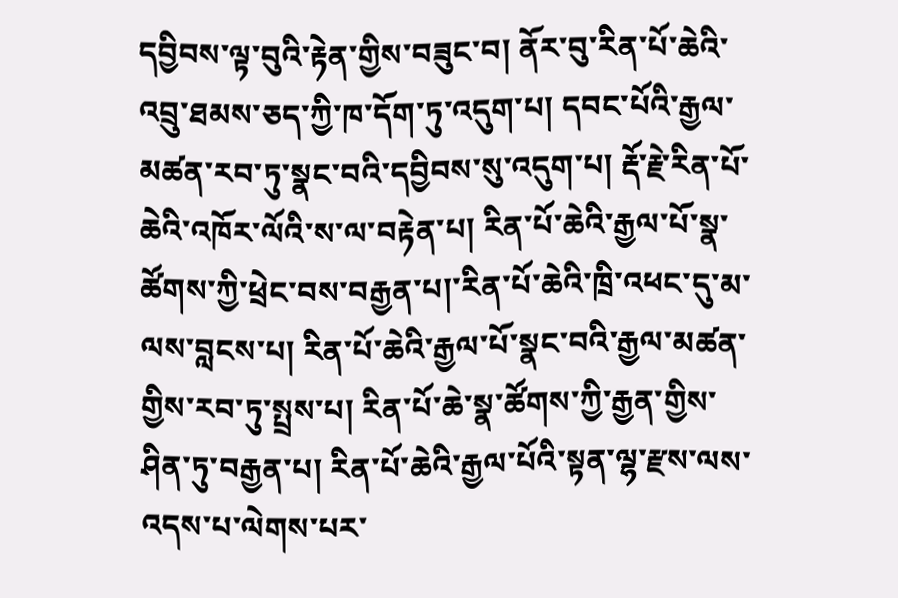དབྱིབས་ལྟ་བུའི་རྟེན་གྱིས་བཟུང་བ། ནོར་བུ་རིན་པོ་ཆེའི་འབྲུ་ཐམས་ཅད་ཀྱི་ཁ་དོག་ཏུ་འདུག་པ། དབང་པོའི་རྒྱལ་མཚན་རབ་ཏུ་སྣང་བའི་དབྱིབས་སུ་འདུག་པ། རྡོ་རྗེ་རིན་པོ་ཆེའི་འཁོར་ལོའི་ས་ལ་བརྟེན་པ། རིན་པོ་ཆེའི་རྒྱལ་པོ་སྣ་ཚོགས་ཀྱི་ཕྲེང་བས་བརྒྱན་པ།་རིན་པོ་ཆེའི་ཁྲི་འཕང་དུ་མ་ལས་བླངས་པ། རིན་པོ་ཆེའི་རྒྱལ་པོ་སྣང་བའི་རྒྱལ་མཚན་གྱིས་རབ་ཏུ་སྤྲས་པ། རིན་པོ་ཆེ་སྣ་ཚོགས་ཀྱི་རྒྱན་གྱིས་ཤིན་ཏུ་བརྒྱན་པ། རིན་པོ་ཆེའི་རྒྱལ་པོའི་སྟན་ལྷ་རྫས་ལས་འདས་པ་ལེགས་པར་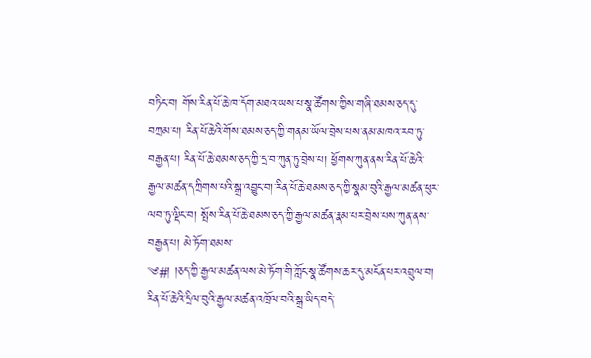བཏིང་བ། གོས་རིན་པོ་ཆེ་ཁ་དོག་མཐའ་ཡས་པ་སྣ་ཚོགས་ཀྱིས་གཞི་ཐམས་ཅད་དུ་བཀྲམ་པ། རིན་པོ་ཆེའི་གོས་ཐམས་ཅད་ཀྱི་གནམ་ཡོལ་བྲེས་པས་ནམ་མཁའ་རབ་ཏུ་བརྒྱན་པ། རིན་པོ་ཆེ་ཐམས་ཅད་ཀྱི་དྲ་བ་ཀུན་ཏུ་བྲེས་པ། ཕྱོགས་ཀུན་ནས་རིན་པོ་ཆེའི་རྒྱལ་མཚན་དཀྲིགས་པའི་སྒྲ་འབྱུང་བ།་རིན་པོ་ཆེ་ཐམས་ཅད་ཀྱི་སྣམ་བུའི་རྒྱལ་མཚན་ཕུར་ལབ་ཏུ་ལྡིང་བ། སྤོས་རིན་པོ་ཆེ་ཐམས་ཅད་ཀྱི་རྒྱལ་མཚན་རྣམ་པར་བྲེས་པས་ཀུན་ནས་བརྒྱན་པ། མེ་ཏོག་ཐམས་
༄#། །ཅད་ཀྱི་རྒྱལ་མཚན་ལས་མེ་ཏོག་གི་ཀློང་སྣ་ཚོགས་ཆར་དུ་མངོན་པར་འབྲུལ་བ། རིན་པོ་ཆེའི་དྲིལ་བུའི་རྒྱལ་མཚན་འཁྲོལ་བའི་སྒྲ་ཡིད་བདེ་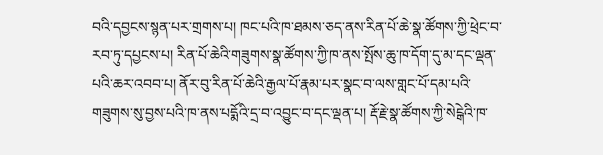བའི་དབྱངས་སྙན་པར་གྲགས་པ། ཁང་པའི་ཁ་ཐམས་ཅད་ནས་རིན་པོ་ཆེ་སྣ་ཚོགས་ཀྱི་ཕྲེང་བ་རབ་ཏུ་དཔྱངས་པ། རིན་པོ་ཆེའི་གཟུགས་སྣ་ཚོགས་ཀྱི་ཁ་ནས་སྤོས་ཆུ་ཁ་དོག་དུ་མ་དང་ལྡན་པའི་ཆར་འབབ་པ། ནོར་བུ་རིན་པོ་ཆེའི་རྒྱལ་པོ་རྣམ་པར་སྣང་བ་ལས་གླང་པོ་དམ་པའི་གཟུགས་སུ་བྱས་པའི་ཁ་ནས་པདྨོའི་དྲ་བ་འབྱུང་བ་དང་ལྡན་པ། རྡོ་རྗེ་སྣ་ཚོགས་ཀྱི་སེངྒེའི་ཁ་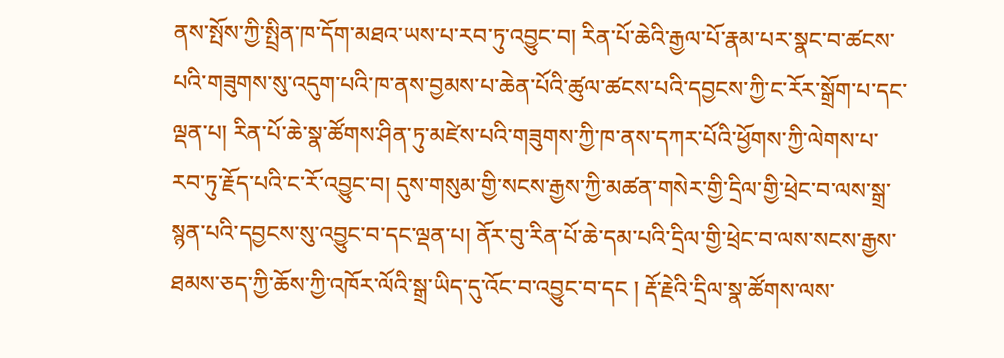ནས་སྤོས་ཀྱི་སྤྲིན་ཁ་དོག་མཐའ་ཡས་པ་རབ་ཏུ་འབྱུང་བ། རིན་པོ་ཆེའི་རྒྱལ་པོ་རྣམ་པར་སྣང་བ་ཚངས་པའི་གཟུགས་སུ་འདུག་པའི་ཁ་ནས་བྱམས་པ་ཆེན་པོའི་ཚུལ་ཚངས་པའི་དབྱངས་ཀྱི་ང་རོར་སྒྲོག་པ་དང་ལྡན་པ། རིན་པོ་ཆེ་སྣ་ཚོགས་ཤིན་ཏུ་མཛེས་པའི་གཟུགས་ཀྱི་ཁ་ནས་དཀར་པོའི་ཕྱོགས་ཀྱི་ལེགས་པ་རབ་ཏུ་རྗོད་པའི་ང་རོ་འབྱུང་བ། དུས་གསུམ་གྱི་སངས་རྒྱས་ཀྱི་མཚན་གསེར་གྱི་དྲིལ་གྱི་ཕྲེང་བ་ལས་སྒྲ་སྙན་པའི་དབྱངས་སུ་འབྱུང་བ་དང་ལྡན་པ། ནོར་བུ་རིན་པོ་ཆེ་དམ་པའི་དྲིལ་གྱི་ཕྲེང་བ་ལས་སངས་རྒྱས་ཐམས་ཅད་ཀྱི་ཆོས་ཀྱི་འཁོར་ལོའི་སྒྲ་ཡིད་དུ་འོང་བ་འབྱུང་བ་དང ། རྡོ་རྗེའི་དྲིལ་སྣ་ཚོགས་ལས་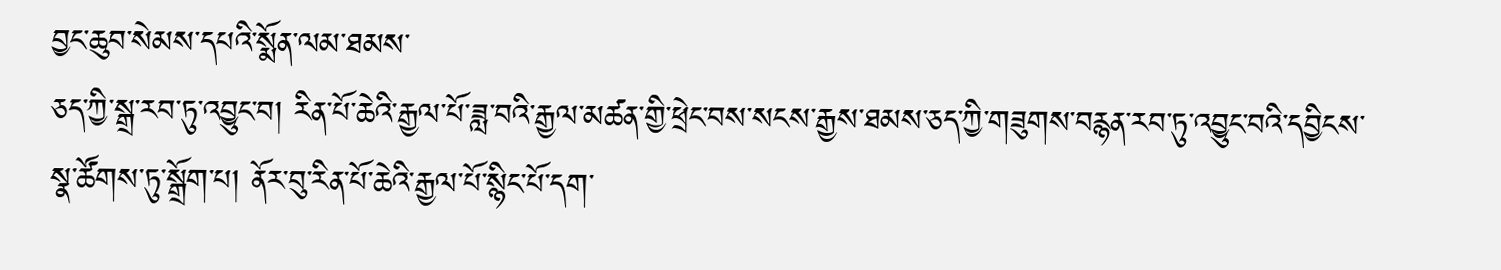བྱང་ཆུབ་སེམས་དཔའི་སྨོན་ལམ་ཐམས་
ཅད་ཀྱི་སྒྲ་རབ་ཏུ་འབྱུང་བ། རིན་པོ་ཆེའི་རྒྱལ་པོ་ཟླ་བའི་རྒྱལ་མཚན་གྱི་ཕྲེང་བས་སངས་རྒྱས་ཐམས་ཅད་ཀྱི་གཟུགས་བརྙན་རབ་ཏུ་འབྱུང་བའི་དབྱིངས་སྣ་ཚོགས་ཏུ་སྒྲོག་པ། ནོར་བུ་རིན་པོ་ཆེའི་རྒྱལ་པོ་སྙིང་པོ་དག་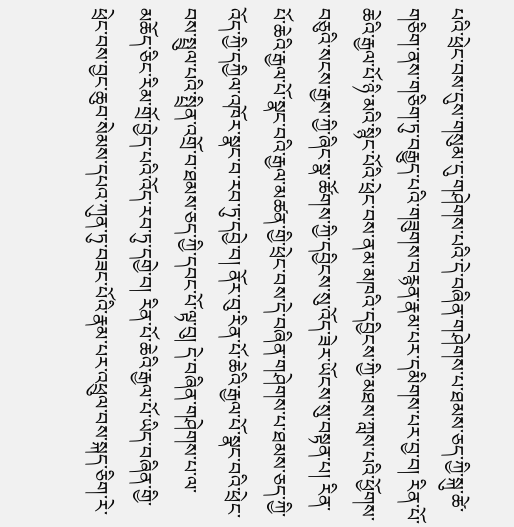པའི་ཕྲེང་བས་དུས་གསུམ་དུ་གཤེགས་པའི་དེ་བཞིན་གཤེགས་པ་ཐམས་ཅད་ཀྱི་སྐུ་ཚེ་གཅིག་ནས་གཅིག་ཏུ་བརྒྱུད་པའི་གཟུགས་བརྙན་རྣམ་པར་དམིགས་པར་བྱ་བ། རིན་པོ་ཆེའི་རྒྱལ་པོ་ཉི་མའི་སྙིང་པོའི་ཕྲེང་བས་ནམ་མཁའི་དབྱིངས་ཀྱི་མཐས་ཀླས་པའི་ཕྱོགས་བཅུའི་སངས་རྒྱས་ཀྱི་ཞིང་སྣ་ཚོགས་ཀྱི་དབྱིངས་སུ་འོད་ཟེར་ཡོངས་སུ་བསྟན་པ། རིན་པོ་ཆེའི་རྒྱལ་པོ་སྣང་བའི་རྒྱལ་མཚན་གྱི་ཕྲེང་བས་དེ་བཞིན་གཤེགས་པ་ཐམས་ཅད་ཀྱི་འོད་ཀྱི་དཀྱིལ་འཁོར་སྣང་བ་རབ་ཏུ་དབྱེ་བ། ནོར་བུ་རིན་པོ་ཆེའི་རྒྱལ་པོ་སྣང་བའི་ཕྲེང་བས་སྤྲུལ་པའི་སྤྲིན་འགྲོ་བ་ཐམས་ཅད་ཀྱི་དབང་པོ་ལྟ་བུ། དེ་བཞིན་གཤེགས་པ་ལ་མཆོད་ཅིང་རིམ་གྲོ་བྱེད་པའི་འོད་རབ་ཏུ་དགྱེ་བ། རིན་པོ་ཆེའི་རྒྱལ་པོ་ཡིད་བཞིན་གྱི་ཕྲེང་བས་བྱང་ཆུབ་སེམས་དཔའ་ཀུན་ཏུ་བཟང་པོའི་རྣམ་པར་འཕྲུལ་བས་སྐད་ཅིག་རེ་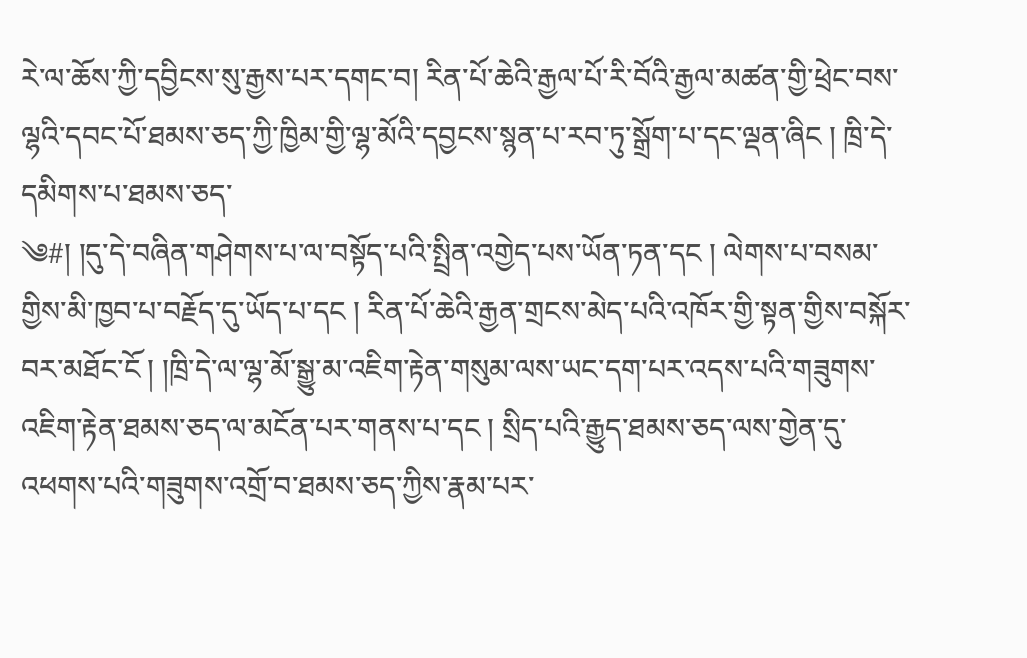རེ་ལ་ཆོས་ཀྱི་དབྱིངས་སུ་རྒྱས་པར་དགང་བ། རིན་པོ་ཆེའི་རྒྱལ་པོ་རི་བོའི་རྒྱལ་མཚན་གྱི་ཕྲེང་བས་ལྷའི་དབང་པོ་ཐམས་ཅད་ཀྱི་ཁྱིམ་གྱི་ལྷ་མོའི་དབྱངས་སྙན་པ་རབ་ཏུ་སྒྲོག་པ་དང་ལྡན་ཞིང ། ཁྲི་དེ་དམིགས་པ་ཐམས་ཅད་
༄#། །དུ་དེ་བཞིན་གཤེགས་པ་ལ་བསྟོད་པའི་སྤྲིན་འགྱེད་པས་ཡོན་ཏན་དང ། ལེགས་པ་བསམ་གྱིས་མི་ཁྱབ་པ་བརྗོད་དུ་ཡོད་པ་དང ། རིན་པོ་ཆེའི་རྒྱན་གྲངས་མེད་པའི་འཁོར་གྱི་སྟན་གྱིས་བསྐོར་བར་མཐོང་ངོ ། །ཁྲི་དེ་ལ་ལྷ་མོ་སྒྱུ་མ་འཇིག་རྟེན་གསུམ་ལས་ཡང་དག་པར་འདས་པའི་གཟུགས་འཇིག་རྟེན་ཐམས་ཅད་ལ་མངོན་པར་གནས་པ་དང ། སྲིད་པའི་རྒྱུད་ཐམས་ཅད་ལས་གྱེན་དུ་འཕགས་པའི་གཟུགས་འགྲོ་བ་ཐམས་ཅད་ཀྱིས་རྣམ་པར་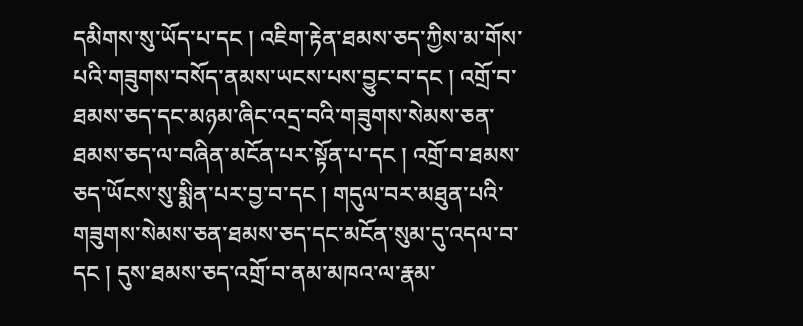དམིགས་སུ་ཡོད་པ་དང ། འཇིག་རྟེན་ཐམས་ཅད་ཀྱིས་མ་གོས་པའི་གཟུགས་བསོད་ནམས་ཡངས་པས་བྱུང་བ་དང ། འགྲོ་བ་ཐམས་ཅད་དང་མཉམ་ཞིང་འདྲ་བའི་གཟུགས་སེམས་ཅན་ཐམས་ཅད་ལ་བཞིན་མངོན་པར་སྟོན་པ་དང ། འགྲོ་བ་ཐམས་ཅད་ཡོངས་སུ་སྨིན་པར་བྱ་བ་དང ། གདུལ་བར་མཐུན་པའི་གཟུགས་སེམས་ཅན་ཐམས་ཅད་དང་མངོན་སུམ་དུ་འདལ་བ་དང ། དུས་ཐམས་ཅད་འགྲོ་བ་ནམ་མཁའ་ལ་རྣམ་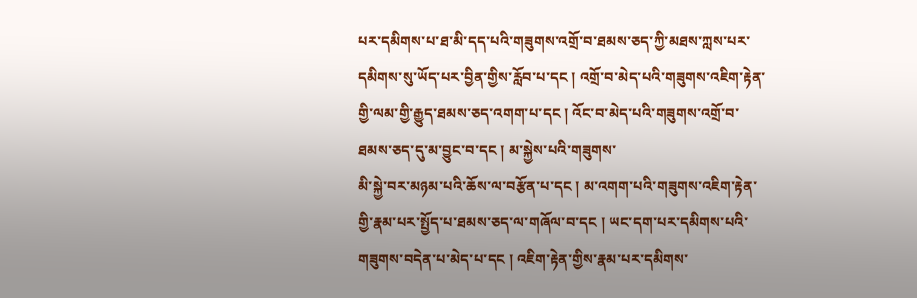པར་དམིགས་པ་ཐ་མི་དད་པའི་གཟུགས་འགྲོ་བ་ཐམས་ཅད་ཀྱི་མཐས་ཀླས་པར་དམིགས་སུ་ཡོད་པར་བྱིན་གྱིས་རློབ་པ་དང ། འགྲོ་བ་མེད་པའི་གཟུགས་འཇིག་རྟེན་གྱི་ལམ་གྱི་རྒྱུད་ཐམས་ཅད་འགག་པ་དང ། འོང་བ་མེད་པའི་གཟུགས་འགྲོ་བ་ཐམས་ཅད་དུ་མ་བྱུང་བ་དང ། མ་སྐྱེས་པའི་གཟུགས་
མི་སྐྱེ་བར་མཉམ་པའི་ཆོས་ལ་བརྩོན་པ་དང ། མ་འགག་པའི་གཟུགས་འཇིག་རྟེན་གྱི་རྣམ་པར་སྤྱོད་པ་ཐམས་ཅད་ལ་གཞོལ་བ་དང ། ཡང་དག་པར་དམིགས་པའི་གཟུགས་བདེན་པ་མེད་པ་དང ། འཇིག་རྟེན་གྱིས་རྣམ་པར་དམིགས་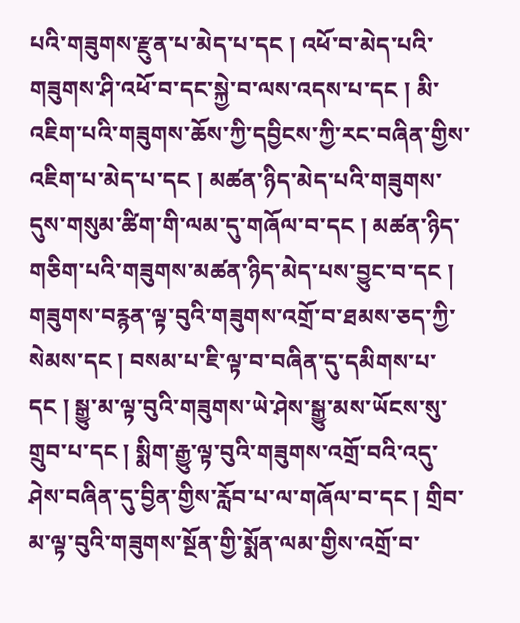པའི་གཟུགས་རྫུན་པ་མེད་པ་དང ། འཕོ་བ་མེད་པའི་གཟུགས་ཤི་འཕོ་བ་དང་སྐྱེ་བ་ལས་འདས་པ་དང ། མི་འཇིག་པའི་གཟུགས་ཆོས་ཀྱི་དབྱིངས་ཀྱི་རང་བཞིན་གྱིས་འཇིག་པ་མེད་པ་དང ། མཚན་ཉིད་མེད་པའི་གཟུགས་དུས་གསུམ་ཚིག་གི་ལམ་དུ་གཞོལ་བ་དང ། མཚན་ཉིད་གཅིག་པའི་གཟུགས་མཚན་ཉིད་མེད་པས་བྱུང་བ་དང ། གཟུགས་བརྙན་ལྟ་བུའི་གཟུགས་འགྲོ་བ་ཐམས་ཅད་ཀྱི་སེམས་དང ། བསམ་པ་ཇི་ལྟ་བ་བཞིན་དུ་དམིགས་པ་དང ། སྒྱུ་མ་ལྟ་བུའི་གཟུགས་ཡེ་ཤེས་སྒྱུ་མས་ཡོངས་སུ་གྲུབ་པ་དང ། སྨིག་རྒྱུ་ལྟ་བུའི་གཟུགས་འགྲོ་བའི་འདུ་ཤེས་བཞིན་དུ་བྱིན་གྱིས་རློབ་པ་ལ་གཞོལ་བ་དང ། གྲིབ་མ་ལྟ་བུའི་གཟུགས་སྔོན་གྱི་སྨོན་ལམ་གྱིས་འགྲོ་བ་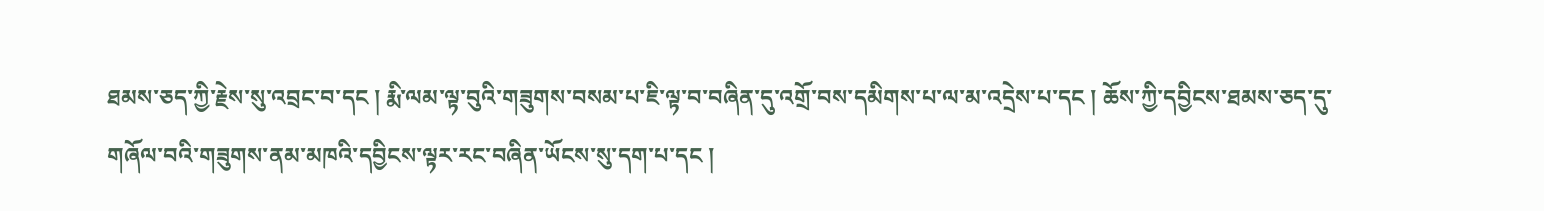ཐམས་ཅད་ཀྱི་རྗེས་སུ་འབྲང་བ་དང ། རྨི་ལམ་ལྟ་བུའི་གཟུགས་བསམ་པ་ཇི་ལྟ་བ་བཞིན་དུ་འགྲོ་བས་དམིགས་པ་ལ་མ་འདྲེས་པ་དང ། ཆོས་ཀྱི་དབྱིངས་ཐམས་ཅད་དུ་གཞོལ་བའི་གཟུགས་ནམ་མཁའི་དབྱིངས་ལྟར་རང་བཞིན་ཡོངས་སུ་དག་པ་དང །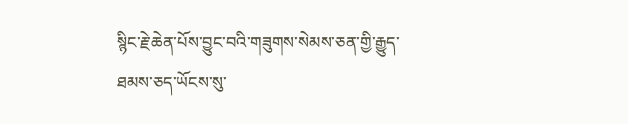སྙིང་རྗེ་ཆེན་པོས་བྱུང་བའི་གཟུགས་སེམས་ཅན་གྱི་རྒྱུད་ཐམས་ཅད་ཡོངས་སུ་